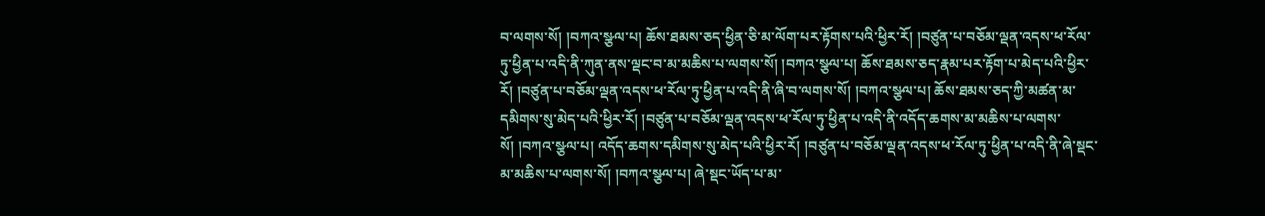བ་ལགས་སོ། །བཀའ་སྩལ་པ། ཆོས་ཐམས་ཅད་ཕྱིན་ཅི་མ་ལོག་པར་རྟོགས་པའི་ཕྱིར་རོ། །བཙུན་པ་བཅོམ་ལྡན་འདས་ཕ་རོལ་ཏུ་ཕྱིན་པ་འདི་ནི་ཀུན་ནས་ལྡང་བ་མ་མཆིས་པ་ལགས་སོ། །བཀའ་སྩལ་པ། ཆོས་ཐམས་ཅད་རྣམ་པར་རྟོག་པ་མེད་པའི་ཕྱིར་རོ། །བཙུན་པ་བཅོམ་ལྡན་འདས་ཕ་རོལ་ཏུ་ཕྱིན་པ་འདི་ནི་ཞི་བ་ལགས་སོ། །བཀའ་སྩལ་པ། ཆོས་ཐམས་ཅད་ཀྱི་མཚན་མ་དམིགས་སུ་མེད་པའི་ཕྱིར་རོ། །བཙུན་པ་བཅོམ་ལྡན་འདས་ཕ་རོལ་ཏུ་ཕྱིན་པ་འདི་ནི་འདོད་ཆགས་མ་མཆིས་པ་ལགས་སོ། །བཀའ་སྩལ་པ། འདོད་ཆགས་དམིགས་སུ་མེད་པའི་ཕྱིར་རོ། །བཙུན་པ་བཅོམ་ལྡན་འདས་ཕ་རོལ་ཏུ་ཕྱིན་པ་འདི་ནི་ཞེ་སྡང་མ་མཆིས་པ་ལགས་སོ། །བཀའ་སྩལ་པ། ཞེ་སྡང་ཡོད་པ་མ་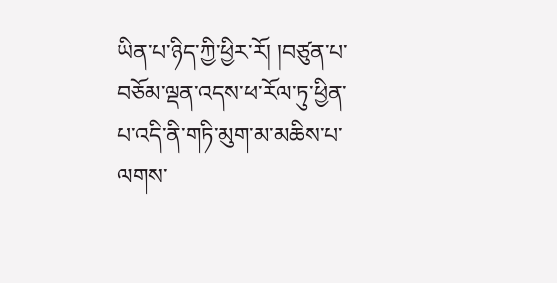ཡིན་པ་ཉིད་ཀྱི་ཕྱིར་རོ། །བཙུན་པ་བཅོམ་ལྡན་འདས་ཕ་རོལ་ཏུ་ཕྱིན་པ་འདི་ནི་གཏི་མུག་མ་མཆིས་པ་ལགས་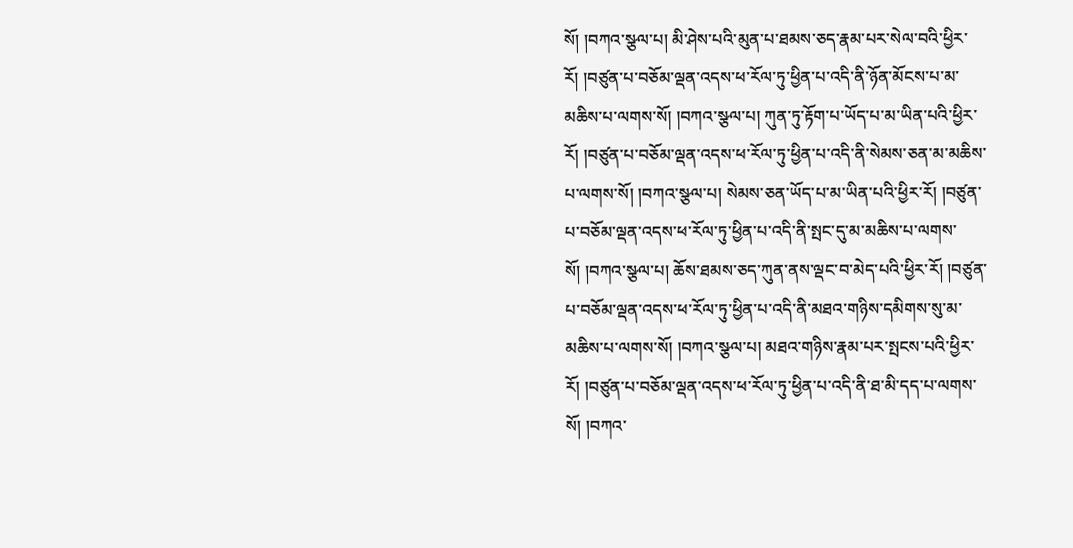སོ། །བཀའ་སྩལ་པ། མི་ཤེས་པའི་མུན་པ་ཐམས་ཅད་རྣམ་པར་སེལ་བའི་ཕྱིར་རོ། །བཙུན་པ་བཅོམ་ལྡན་འདས་ཕ་རོལ་ཏུ་ཕྱིན་པ་འདི་ནི་ཉོན་མོངས་པ་མ་མཆིས་པ་ལགས་སོ། །བཀའ་སྩལ་པ། ཀུན་ཏུ་རྟོག་པ་ཡོད་པ་མ་ཡིན་པའི་ཕྱིར་རོ། །བཙུན་པ་བཅོམ་ལྡན་འདས་ཕ་རོལ་ཏུ་ཕྱིན་པ་འདི་ནི་སེམས་ཅན་མ་མཆིས་པ་ལགས་སོ། །བཀའ་སྩལ་པ། སེམས་ཅན་ཡོད་པ་མ་ཡིན་པའི་ཕྱིར་རོ། །བཙུན་པ་བཅོམ་ལྡན་འདས་ཕ་རོལ་ཏུ་ཕྱིན་པ་འདི་ནི་སྤང་དུ་མ་མཆིས་པ་ལགས་སོ། །བཀའ་སྩལ་པ། ཆོས་ཐམས་ཅད་ཀུན་ནས་ལྡང་བ་མེད་པའི་ཕྱིར་རོ། །བཙུན་པ་བཅོམ་ལྡན་འདས་ཕ་རོལ་ཏུ་ཕྱིན་པ་འདི་ནི་མཐའ་གཉིས་དམིགས་སུ་མ་མཆིས་པ་ལགས་སོ། །བཀའ་སྩལ་པ། མཐའ་གཉིས་རྣམ་པར་སྤངས་པའི་ཕྱིར་རོ། །བཙུན་པ་བཅོམ་ལྡན་འདས་ཕ་རོལ་ཏུ་ཕྱིན་པ་འདི་ནི་ཐ་མི་དད་པ་ལགས་སོ། །བཀའ་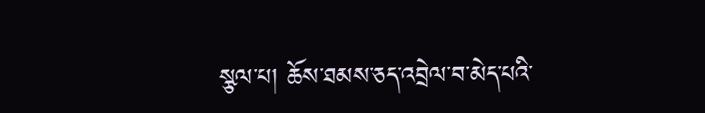སྩལ་པ། ཆོས་ཐམས་ཅད་འབྲེལ་བ་མེད་པའི་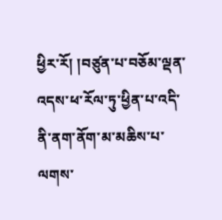ཕྱིར་རོ། །བཙུན་པ་བཅོམ་ལྡན་འདས་ཕ་རོལ་ཏུ་ཕྱིན་པ་འདི་ནི་ནག་ནོག་མ་མཆིས་པ་ལགས་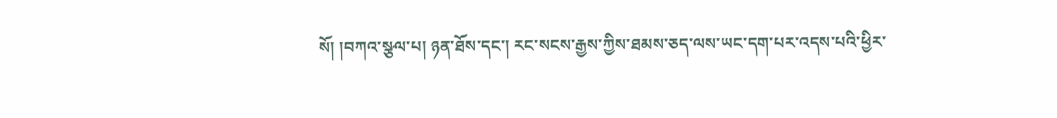སོ། །བཀའ་སྩལ་པ། ཉན་ཐོས་དང་། རང་སངས་རྒྱས་ཀྱིས་ཐམས་ཅད་ལས་ཡང་དག་པར་འདས་པའི་ཕྱིར་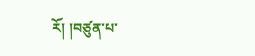རོ། །བཙུན་པ་